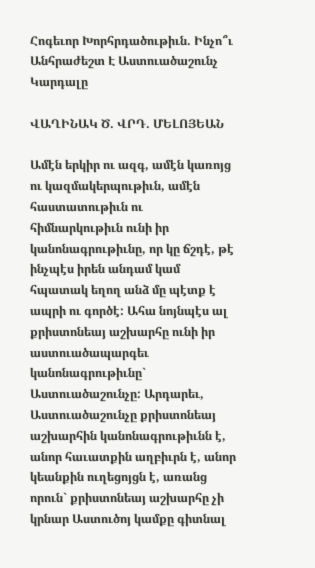Հոգեւոր Խորհրդածութիւն. Ինչո՞ւ Անհրաժեշտ Է Աստուածաշունչ Կարդալը

ՎԱՂԻՆԱԿ Ծ. ՎՐԴ. ՄԵԼՈՅԵԱՆ

Ամէն երկիր ու ազգ, ամէն կառոյց ու կազմակերպութիւն, ամէն հաստատութիւն ու հիմնարկութիւն ունի իր կանոնագրութիւնը, որ կը ճշդէ, թէ ինչպէս իրեն անդամ կամ հպատակ եղող անձ մը պէտք է ապրի ու գործէ: Ահա նոյնպէս ալ քրիստոնեայ աշխարհը ունի իր աստուածապարգեւ կանոնագրութիւնը` Աստուածաշունչը: Արդարեւ, Աստուածաշունչը քրիստոնեայ աշխարհին կանոնագրութիւնն է, անոր հաւատքին աղբիւրն է, անոր կեանքին ուղեցոյցն է, առանց որուն` քրիստոնեայ աշխարհը չի կրնար Աստուծոյ կամքը գիտնալ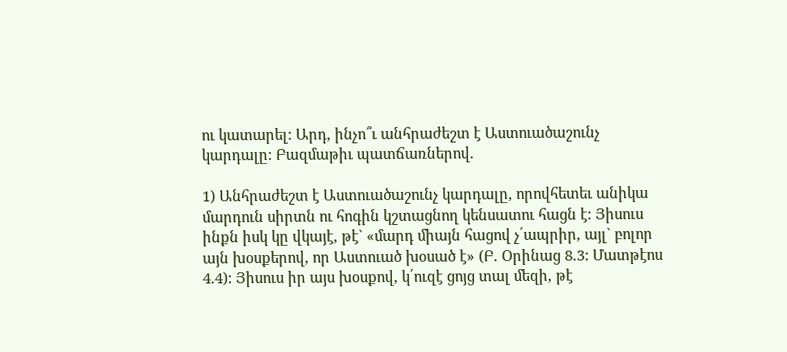ու կատարել: Արդ, ինչո՞ւ անհրաժեշտ է Աստուածաշունչ կարդալը: Բազմաթիւ պատճառներով.

1) Անհրաժեշտ է Աստուածաշունչ կարդալը, որովհետեւ անիկա մարդուն սիրտն ու հոգին կշտացնող կենսատու հացն է: Յիսուս ինքն իսկ կը վկայէ, թէ` «մարդ միայն հացով չ՛ապրիր, այլ` բոլոր այն խօսքերով, որ Աստուած խօսած է» (Բ. Օրինաց 8.3: Մատթէոս 4.4): Յիսուս իր այս խօսքով, կ՛ուզէ ցոյց տալ մեզի, թէ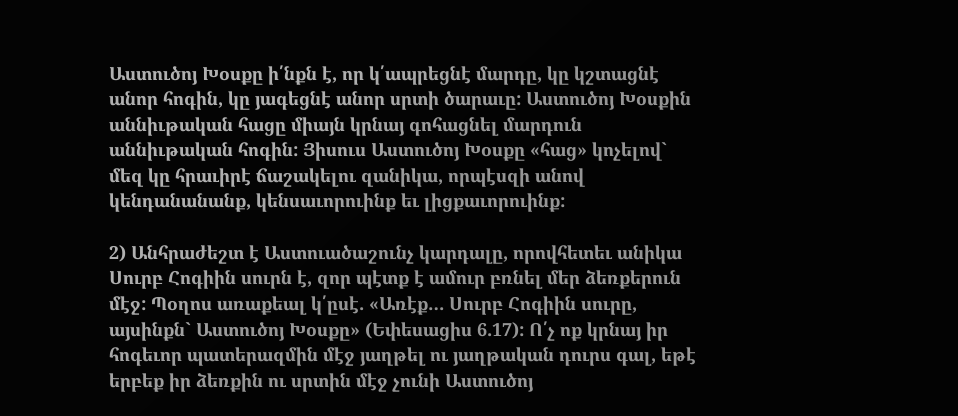Աստուծոյ Խօսքը ի՛նքն է, որ կ՛ապրեցնէ մարդը, կը կշտացնէ անոր հոգին, կը յագեցնէ անոր սրտի ծարաւը: Աստուծոյ Խօսքին աննիւթական հացը միայն կրնայ գոհացնել մարդուն աննիւթական հոգին: Յիսուս Աստուծոյ Խօսքը «հաց» կոչելով` մեզ կը հրաւիրէ ճաշակելու զանիկա, որպէսզի անով կենդանանանք, կենսաւորուինք եւ լիցքաւորուինք:

2) Անհրաժեշտ է Աստուածաշունչ կարդալը, որովհետեւ անիկա Սուրբ Հոգիին սուրն է, զոր պէտք է ամուր բռնել մեր ձեռքերուն մէջ: Պօղոս առաքեալ կ՛ըսէ. «Առէք… Սուրբ Հոգիին սուրը, այսինքն` Աստուծոյ Խօսքը» (Եփեսացիս 6.17): Ո՛չ ոք կրնայ իր հոգեւոր պատերազմին մէջ յաղթել ու յաղթական դուրս գալ, եթէ երբեք իր ձեռքին ու սրտին մէջ չունի Աստուծոյ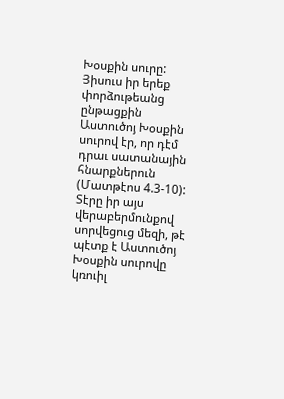Խօսքին սուրը: Յիսուս իր երեք փորձութեանց ընթացքին Աստուծոյ Խօսքին սուրով էր, որ դէմ դրաւ սատանային հնարքներուն (Մատթէոս 4.3-10): Տէրը իր այս վերաբերմունքով սորվեցուց մեզի, թէ պէտք է Աստուծոյ Խօսքին սուրովը կռուիլ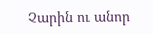Չարին ու անոր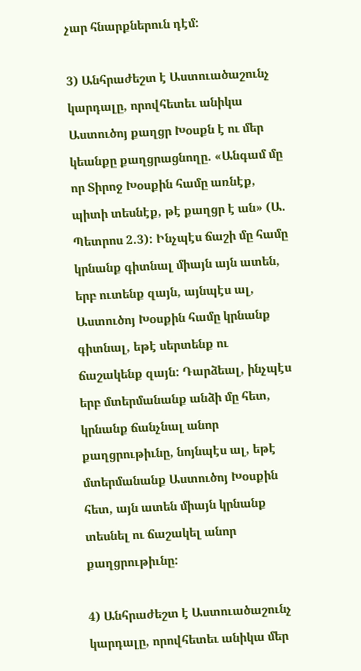չար հնարքներուն դէմ:

3) Անհրաժեշտ է Աստուածաշունչ կարդալը, որովհետեւ անիկա Աստուծոյ քաղցր Խօսքն է ու մեր կեանքը քաղցրացնողը. «Անգամ մը որ Տիրոջ Խօսքին համը առնէք, պիտի տեսնէք, թէ քաղցր է ան» (Ա. Պետրոս 2.3): Ինչպէս ճաշի մը համը կրնանք գիտնալ միայն այն ատեն, երբ ուտենք զայն, այնպէս ալ, Աստուծոյ Խօսքին համը կրնանք գիտնալ, եթէ սերտենք ու ճաշակենք զայն: Դարձեալ, ինչպէս երբ մտերմանանք անձի մը հետ, կրնանք ճանչնալ անոր քաղցրութիւնը, նոյնպէս ալ, եթէ մտերմանանք Աստուծոյ Խօսքին հետ, այն ատեն միայն կրնանք տեսնել ու ճաշակել անոր քաղցրութիւնը:

4) Անհրաժեշտ է Աստուածաշունչ կարդալը, որովհետեւ անիկա մեր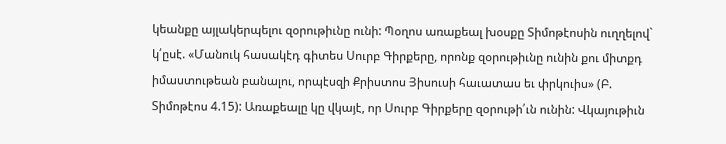կեանքը այլակերպելու զօրութիւնը ունի: Պօղոս առաքեալ խօսքը Տիմոթէոսին ուղղելով` կ՛ըսէ. «Մանուկ հասակէդ գիտես Սուրբ Գիրքերը, որոնք զօրութիւնը ունին քու միտքդ իմաստութեան բանալու, որպէսզի Քրիստոս Յիսուսի հաւատաս եւ փրկուիս» (Բ. Տիմոթէոս 4.15): Առաքեալը կը վկայէ, որ Սուրբ Գիրքերը զօրութի՛ւն ունին: Վկայութիւն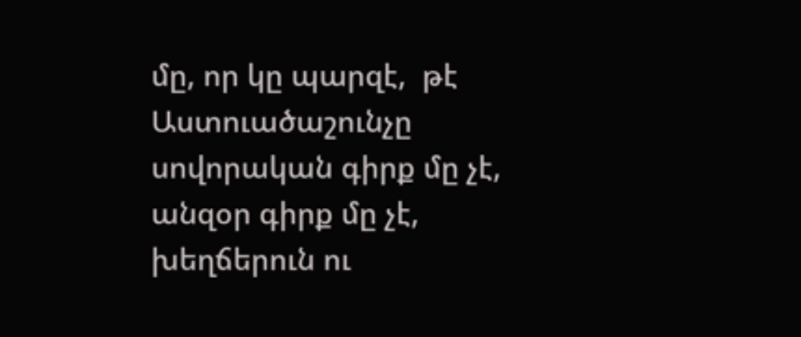մը, որ կը պարզէ,  թէ Աստուածաշունչը սովորական գիրք մը չէ, անզօր գիրք մը չէ, խեղճերուն ու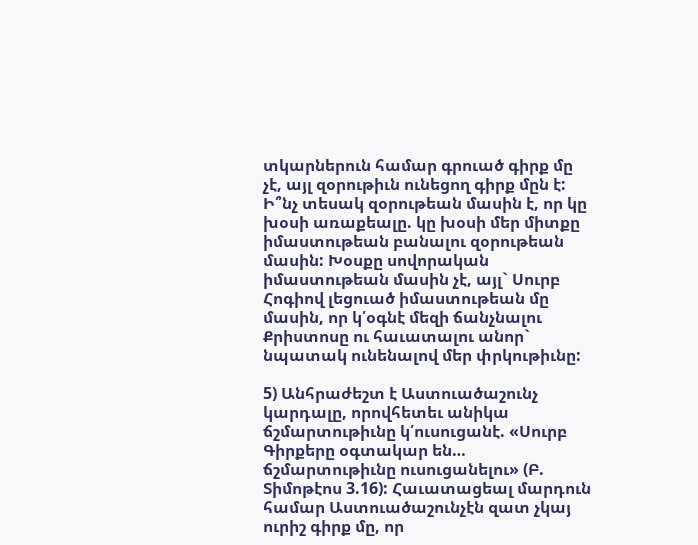տկարներուն համար գրուած գիրք մը չէ, այլ զօրութիւն ունեցող գիրք մըն է: Ի՞նչ տեսակ զօրութեան մասին է, որ կը խօսի առաքեալը. կը խօսի մեր միտքը իմաստութեան բանալու զօրութեան մասին: Խօսքը սովորական իմաստութեան մասին չէ, այլ` Սուրբ Հոգիով լեցուած իմաստութեան մը մասին, որ կ՛օգնէ մեզի ճանչնալու Քրիստոսը ու հաւատալու անոր` նպատակ ունենալով մեր փրկութիւնը:

5) Անհրաժեշտ է Աստուածաշունչ կարդալը, որովհետեւ անիկա ճշմարտութիւնը կ՛ուսուցանէ. «Սուրբ Գիրքերը օգտակար են… ճշմարտութիւնը ուսուցանելու» (Բ. Տիմոթէոս 3.16): Հաւատացեալ մարդուն համար Աստուածաշունչէն զատ չկայ ուրիշ գիրք մը, որ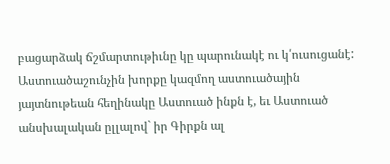բացարձակ ճշմարտութիւնը կը պարունակէ ու կ՛ուսուցանէ: Աստուածաշունչին խորքը կազմող աստուածային յայտնութեան հեղինակը Աստուած ինքն է, եւ Աստուած անսխալական ըլլալով` իր Գիրքն ալ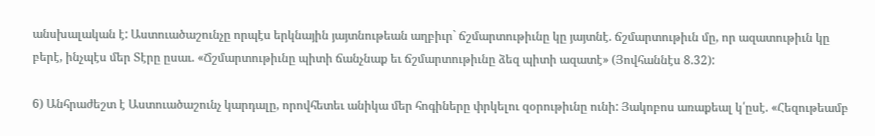անսխալական է: Աստուածաշունչը որպէս երկնային յայտնութեան աղբիւր` ճշմարտութիւնը կը յայտնէ. ճշմարտութիւն մը, որ ազատութիւն կը բերէ, ինչպէս մեր Տէրը ըսաւ. «Ճշմարտութիւնը պիտի ճանչնաք եւ ճշմարտութիւնը ձեզ պիտի ազատէ» (Յովհաննէս 8.32):

6) Անհրաժեշտ է Աստուածաշունչ կարդալը, որովհետեւ անիկա մեր հոգիները փրկելու զօրութիւնը ունի: Յակոբոս առաքեալ կ՛ըսէ. «Հեզութեամբ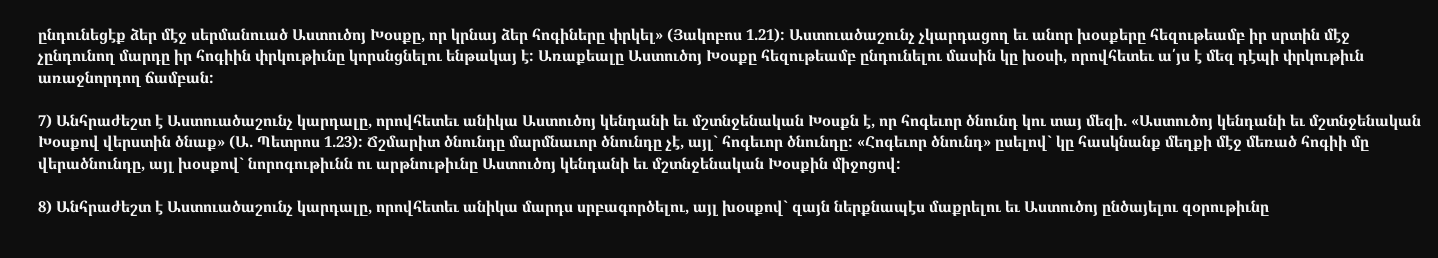ընդունեցէք ձեր մէջ սերմանուած Աստուծոյ Խօսքը, որ կրնայ ձեր հոգիները փրկել» (Յակոբոս 1.21): Աստուածաշունչ չկարդացող եւ անոր խօսքերը հեզութեամբ իր սրտին մէջ չընդունող մարդը իր հոգիին փրկութիւնը կորսնցնելու ենթակայ է: Առաքեալը Աստուծոյ Խօսքը հեզութեամբ ընդունելու մասին կը խօսի, որովհետեւ ա՛յս է մեզ դէպի փրկութիւն առաջնորդող ճամբան:

7) Անհրաժեշտ է Աստուածաշունչ կարդալը, որովհետեւ անիկա Աստուծոյ կենդանի եւ մշտնջենական Խօսքն է, որ հոգեւոր ծնունդ կու տայ մեզի. «Աստուծոյ կենդանի եւ մշտնջենական Խօսքով վերստին ծնաք» (Ա. Պետրոս 1.23): Ճշմարիտ ծնունդը մարմնաւոր ծնունդը չէ, այլ` հոգեւոր ծնունդը: «Հոգեւոր ծնունդ» ըսելով` կը հասկնանք մեղքի մէջ մեռած հոգիի մը վերածնունդը, այլ խօսքով` նորոգութիւնն ու արթնութիւնը Աստուծոյ կենդանի եւ մշտնջենական Խօսքին միջոցով:

8) Անհրաժեշտ է Աստուածաշունչ կարդալը, որովհետեւ անիկա մարդս սրբագործելու, այլ խօսքով` զայն ներքնապէս մաքրելու եւ Աստուծոյ ընծայելու զօրութիւնը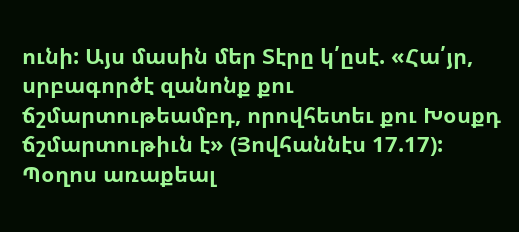ունի: Այս մասին մեր Տէրը կ՛ըսէ. «Հա՛յր, սրբագործէ զանոնք քու ճշմարտութեամբդ, որովհետեւ քու Խօսքդ ճշմարտութիւն է» (Յովհաննէս 17.17): Պօղոս առաքեալ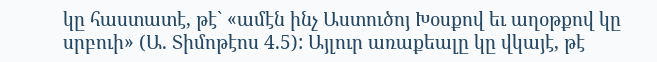կը հաստատէ, թէ` «ամէն ինչ Աստուծոյ Խօսքով եւ աղօթքով կը սրբուի» (Ա. Տիմոթէոս 4.5): Այլուր առաքեալը կը վկայէ, թէ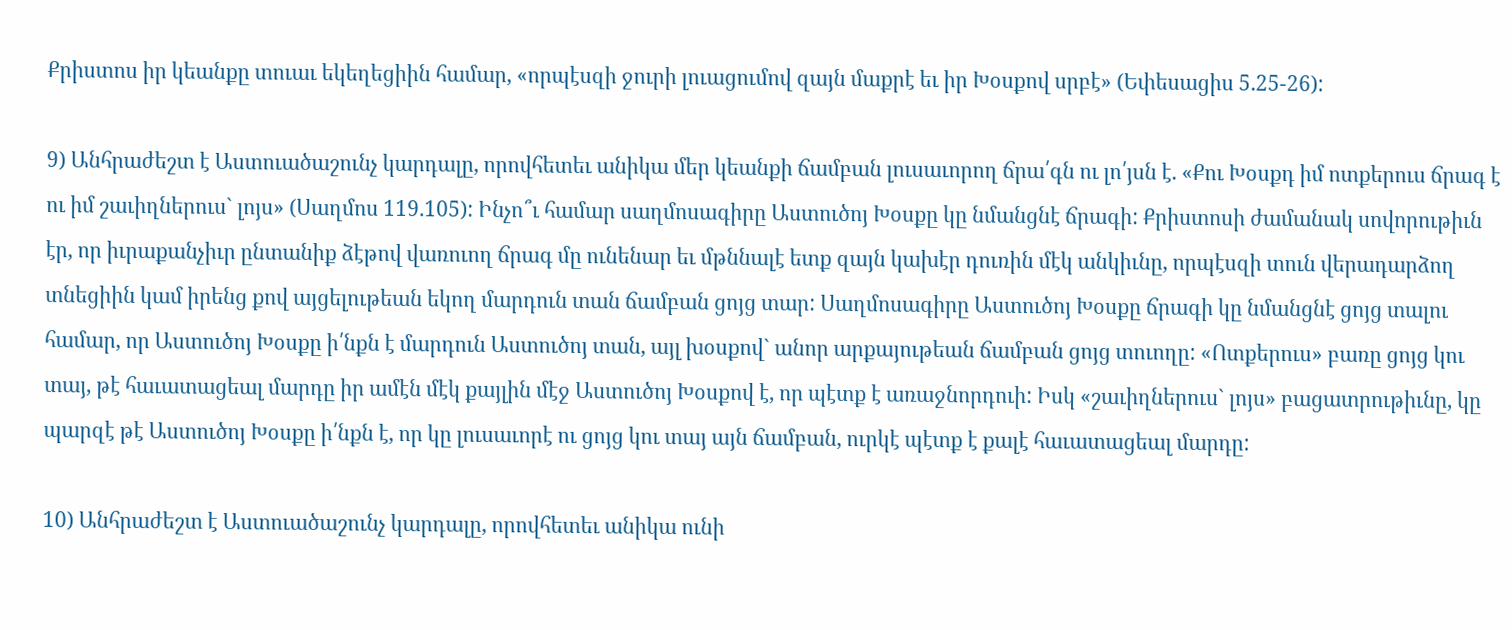Քրիստոս իր կեանքը տուաւ եկեղեցիին համար, «որպէսզի ջուրի լուացումով զայն մաքրէ եւ իր Խօսքով սրբէ» (Եփեսացիս 5.25-26):

9) Անհրաժեշտ է Աստուածաշունչ կարդալը, որովհետեւ անիկա մեր կեանքի ճամբան լուսաւորող ճրա՛գն ու լո՛յսն է. «Քու Խօսքդ իմ ոտքերուս ճրագ է ու իմ շաւիղներուս` լոյս» (Սաղմոս 119.105): Ինչո՞ւ համար սաղմոսագիրը Աստուծոյ Խօսքը կը նմանցնէ ճրագի: Քրիստոսի ժամանակ սովորութիւն էր, որ իւրաքանչիւր ընտանիք ձէթով վառուող ճրագ մը ունենար եւ մթննալէ ետք զայն կախէր դուռին մէկ անկիւնը, որպէսզի տուն վերադարձող տնեցիին կամ իրենց քով այցելութեան եկող մարդուն տան ճամբան ցոյց տար: Սաղմոսագիրը Աստուծոյ Խօսքը ճրագի կը նմանցնէ ցոյց տալու համար, որ Աստուծոյ Խօսքը ի՛նքն է մարդուն Աստուծոյ տան, այլ խօսքով` անոր արքայութեան ճամբան ցոյց տուողը: «Ոտքերուս» բառը ցոյց կու տայ, թէ հաւատացեալ մարդը իր ամէն մէկ քայլին մէջ Աստուծոյ Խօսքով է, որ պէտք է առաջնորդուի: Իսկ «շաւիղներուս` լոյս» բացատրութիւնը, կը պարզէ թէ Աստուծոյ Խօսքը ի՛նքն է, որ կը լուսաւորէ ու ցոյց կու տայ այն ճամբան, ուրկէ պէտք է քալէ հաւատացեալ մարդը:

10) Անհրաժեշտ է Աստուածաշունչ կարդալը, որովհետեւ անիկա ունի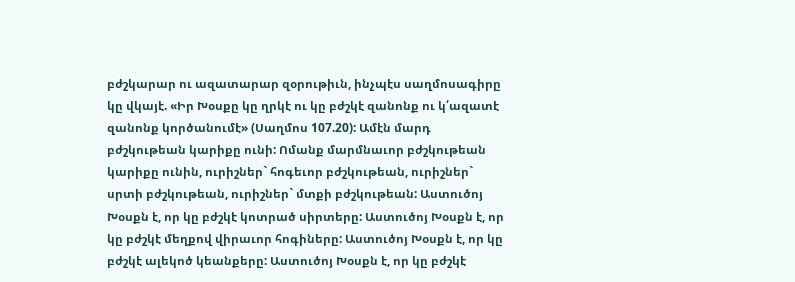բժշկարար ու ազատարար զօրութիւն, ինչպէս սաղմոսագիրը կը վկայէ. «Իր Խօսքը կը ղրկէ ու կը բժշկէ զանոնք ու կ՛ազատէ զանոնք կործանումէ» (Սաղմոս 107.20): Ամէն մարդ բժշկութեան կարիքը ունի: Ոմանք մարմնաւոր բժշկութեան կարիքը ունին, ուրիշներ` հոգեւոր բժշկութեան, ուրիշներ` սրտի բժշկութեան, ուրիշներ` մտքի բժշկութեան: Աստուծոյ Խօսքն է, որ կը բժշկէ կոտրած սիրտերը: Աստուծոյ Խօսքն է, որ կը բժշկէ մեղքով վիրաւոր հոգիները: Աստուծոյ Խօսքն է, որ կը բժշկէ ալեկոծ կեանքերը: Աստուծոյ Խօսքն է, որ կը բժշկէ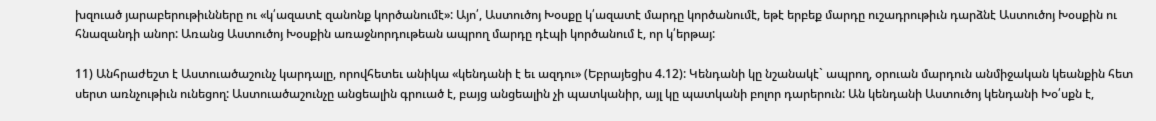խզուած յարաբերութիւնները ու «կ՛ազատէ զանոնք կործանումէ»: Այո՛, Աստուծոյ Խօսքը կ՛ազատէ մարդը կործանումէ, եթէ երբեք մարդը ուշադրութիւն դարձնէ Աստուծոյ Խօսքին ու հնազանդի անոր: Առանց Աստուծոյ Խօսքին առաջնորդութեան ապրող մարդը դէպի կործանում է, որ կ՛երթայ:

11) Անհրաժեշտ է Աստուածաշունչ կարդալը, որովհետեւ անիկա «կենդանի է եւ ազդու» (Եբրայեցիս 4.12): Կենդանի կը նշանակէ` ապրող, օրուան մարդուն անմիջական կեանքին հետ սերտ առնչութիւն ունեցող: Աստուածաշունչը անցեալին գրուած է, բայց անցեալին չի պատկանիր, այլ կը պատկանի բոլոր դարերուն: Ան կենդանի Աստուծոյ կենդանի Խօ՛սքն է,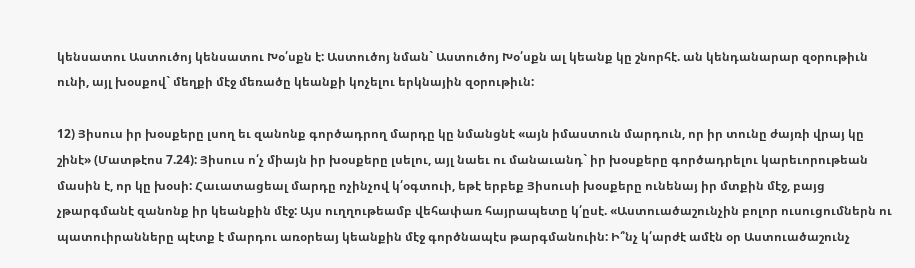կենսատու Աստուծոյ կենսատու Խօ՛սքն է: Աստուծոյ նման` Աստուծոյ Խօ՛սքն ալ կեանք կը շնորհէ. ան կենդանարար զօրութիւն ունի, այլ խօսքով` մեղքի մէջ մեռածը կեանքի կոչելու երկնային զօրութիւն:

12) Յիսուս իր խօսքերը լսող եւ զանոնք գործադրող մարդը կը նմանցնէ «այն իմաստուն մարդուն, որ իր տունը ժայռի վրայ կը շինէ» (Մատթէոս 7.24): Յիսուս ո՛չ միայն իր խօսքերը լսելու, այլ նաեւ ու մանաւանդ` իր խօսքերը գործադրելու կարեւորութեան մասին է, որ կը խօսի: Հաւատացեալ մարդը ոչինչով կ՛օգտուի, եթէ երբեք Յիսուսի խօսքերը ունենայ իր մտքին մէջ, բայց չթարգմանէ զանոնք իր կեանքին մէջ: Այս ուղղութեամբ վեհափառ հայրապետը կ՛ըսէ. «Աստուածաշունչին բոլոր ուսուցումներն ու պատուիրանները պէտք է մարդու առօրեայ կեանքին մէջ գործնապէս թարգմանուին: Ի՞նչ կ՛արժէ ամէն օր Աստուածաշունչ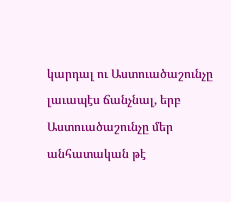կարդալ ու Աստուածաշունչը լաւապէս ճանչնալ, երբ Աստուածաշունչը մեր անհատական թէ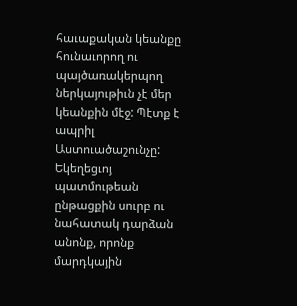հաւաքական կեանքը հունաւորող ու պայծառակերպող ներկայութիւն չէ մեր կեանքին մէջ: Պէտք է ապրիլ Աստուածաշունչը: Եկեղեցւոյ պատմութեան ընթացքին սուրբ ու նահատակ դարձան անոնք, որոնք մարդկային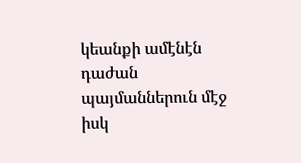կեանքի ամէնէն դաժան պայմաններուն մէջ իսկ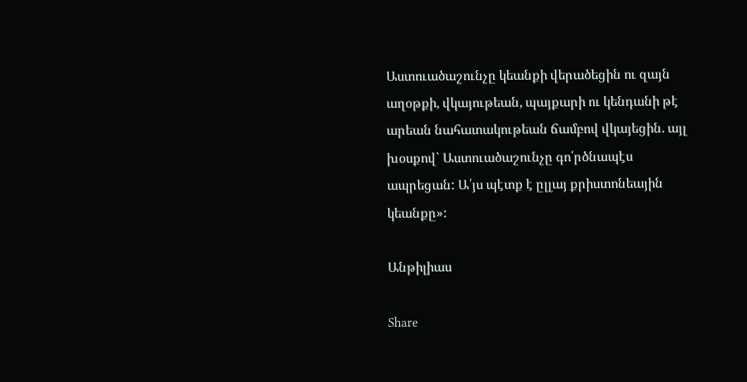Աստուածաշունչը կեանքի վերածեցին ու զայն աղօթքի, վկայութեան, պայքարի ու կենդանի թէ արեան նահատակութեան ճամբով վկայեցին. այլ խօսքով` Աստուածաշունչը գո՛րծնապէս ապրեցան: Ա՛յս պէտք է ըլլայ քրիստոնեային կեանքը»:

Անթիլիաս

Share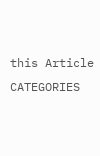this Article
CATEGORIES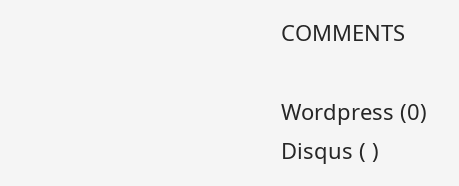COMMENTS

Wordpress (0)
Disqus ( )